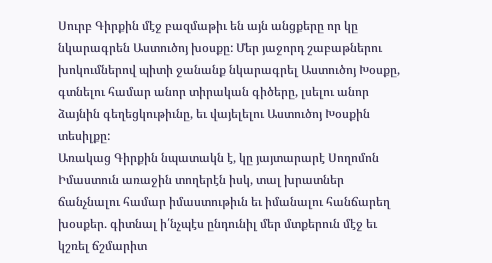Սուրբ Գիրքին մէջ բազմաթիւ են այն անցքերը որ կը նկարագրեն Աստուծոյ խօսքը: Մեր յաջորդ շաբաթներու խոկումներով պիտի ջանանք նկարագրել Աստուծոյ Խօսքը, գտնելու համար անոր տիրական գիծերը, լսելու անոր ձայնին գեղեցկութիւնը, եւ վայելելու Աստուծոյ Խօսքին տեսիլքը:
Առակաց Գիրքին նպատակն է, կը յայտարարէ Սողոմոն Իմաստուն առաջին տողերէն իսկ, տալ խրատներ ճանչնալու համար իմաստութիւն եւ իմանալու հանճարեղ խօսքեր. գիտնալ ի՛նչպէս ընդունիլ մեր մտքերուն մէջ եւ կշռել ճշմարիտ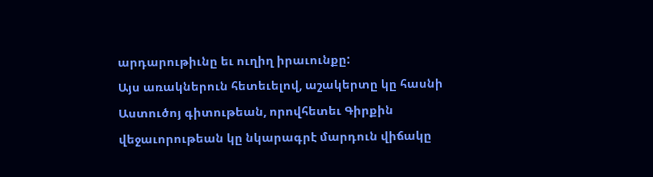արդարութիւնը եւ ուղիղ իրաւունքը:
Այս առակներուն հետեւելով, աշակերտը կը հասնի Աստուծոյ գիտութեան, որովհետեւ Գիրքին վեջաւորութեան կը նկարագրէ մարդուն վիճակը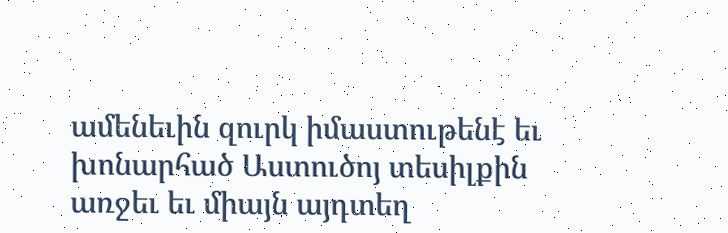ամենեւին զուրկ իմաստութենէ եւ խոնարհած Աստուծոյ տեսիլքին առջեւ եւ միայն այդտեղ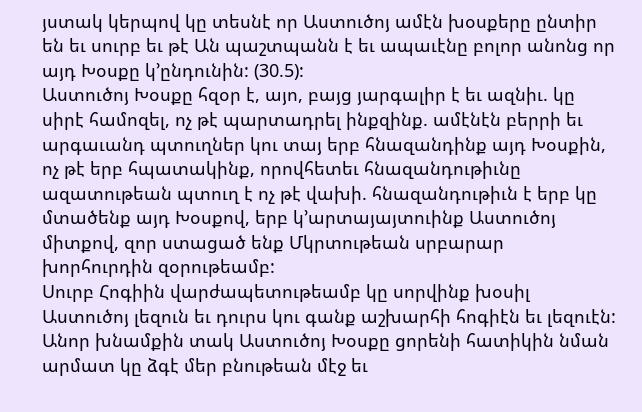յստակ կերպով կը տեսնէ որ Աստուծոյ ամէն խօսքերը ընտիր են եւ սուրբ եւ թէ Ան պաշտպանն է եւ ապաւէնը բոլոր անոնց որ այդ Խօսքը կ’ընդունին: (30.5):
Աստուծոյ Խօսքը հզօր է, այո, բայց յարգալիր է եւ ազնիւ. կը սիրէ համոզել, ոչ թէ պարտադրել ինքզինք. ամէնէն բերրի եւ արգաւանդ պտուղներ կու տայ երբ հնազանդինք այդ Խօսքին, ոչ թէ երբ հպատակինք, որովհետեւ հնազանդութիւնը ազատութեան պտուղ է ոչ թէ վախի. հնազանդութիւն է երբ կը մտածենք այդ Խօսքով, երբ կ’արտայայտուինք Աստուծոյ միտքով, զոր ստացած ենք Մկրտութեան սրբարար խորհուրդին զօրութեամբ:
Սուրբ Հոգիին վարժապետութեամբ կը սորվինք խօսիլ Աստուծոյ լեզուն եւ դուրս կու գանք աշխարհի հոգիէն եւ լեզուէն: Անոր խնամքին տակ Աստուծոյ Խօսքը ցորենի հատիկին նման արմատ կը ձգէ մեր բնութեան մէջ եւ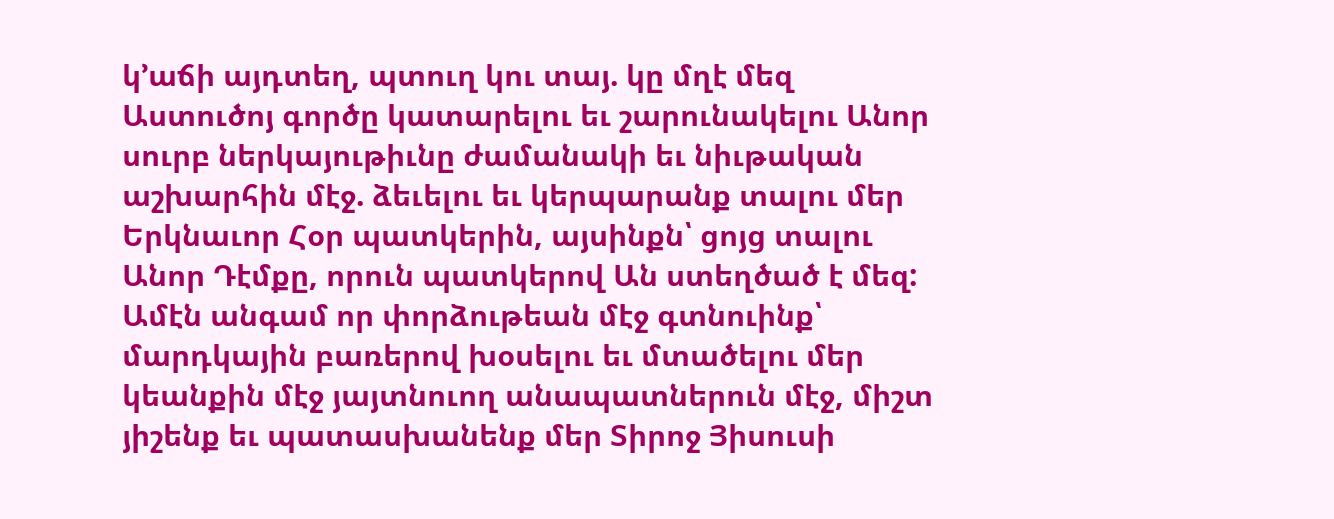կ’աճի այդտեղ, պտուղ կու տայ. կը մղէ մեզ Աստուծոյ գործը կատարելու եւ շարունակելու Անոր սուրբ ներկայութիւնը ժամանակի եւ նիւթական աշխարհին մէջ. ձեւելու եւ կերպարանք տալու մեր Երկնաւոր Հօր պատկերին, այսինքն՝ ցոյց տալու Անոր Դէմքը, որուն պատկերով Ան ստեղծած է մեզ:
Ամէն անգամ որ փորձութեան մէջ գտնուինք՝ մարդկային բառերով խօսելու եւ մտածելու մեր կեանքին մէջ յայտնուող անապատներուն մէջ, միշտ յիշենք եւ պատասխանենք մեր Տիրոջ Յիսուսի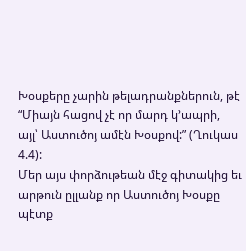Խօսքերը չարին թելադրանքներուն, թէ “Միայն հացով չէ որ մարդ կ’ապրի, այլ՝ Աստուծոյ ամէն Խօսքով:” (Ղուկաս 4.4):
Մեր այս փորձութեան մէջ գիտակից եւ արթուն ըլլանք որ Աստուծոյ Խօսքը պէտք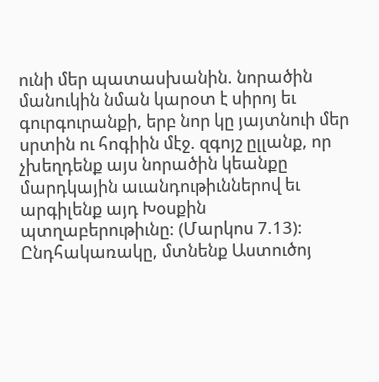ունի մեր պատասխանին. նորածին մանուկին նման կարօտ է սիրոյ եւ գուրգուրանքի, երբ նոր կը յայտնուի մեր սրտին ու հոգիին մէջ. զգոյշ ըլլանք, որ չխեղդենք այս նորածին կեանքը մարդկային աւանդութիւններով եւ արգիլենք այդ Խօսքին պտղաբերութիւնը: (Մարկոս 7.13):
Ընդհակառակը, մտնենք Աստուծոյ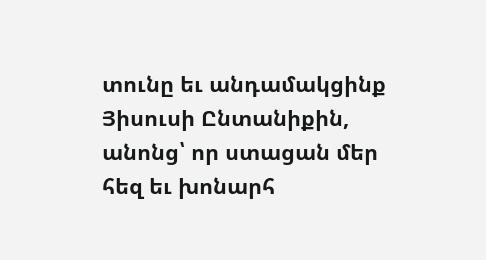տունը եւ անդամակցինք Յիսուսի Ընտանիքին, անոնց՝ որ ստացան մեր հեզ եւ խոնարհ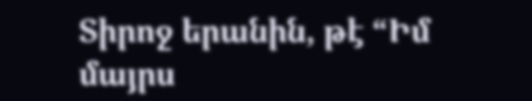Տիրոջ երանին, թէ “Իմ մայրս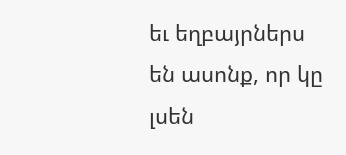եւ եղբայրներս են ասոնք, որ կը լսեն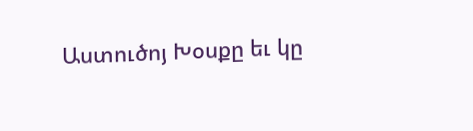Աստուծոյ Խօսքը եւ կը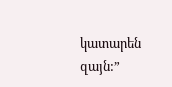կատարեն զայն:”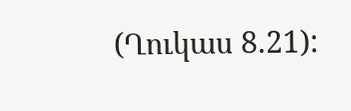(Ղուկաս 8.21):